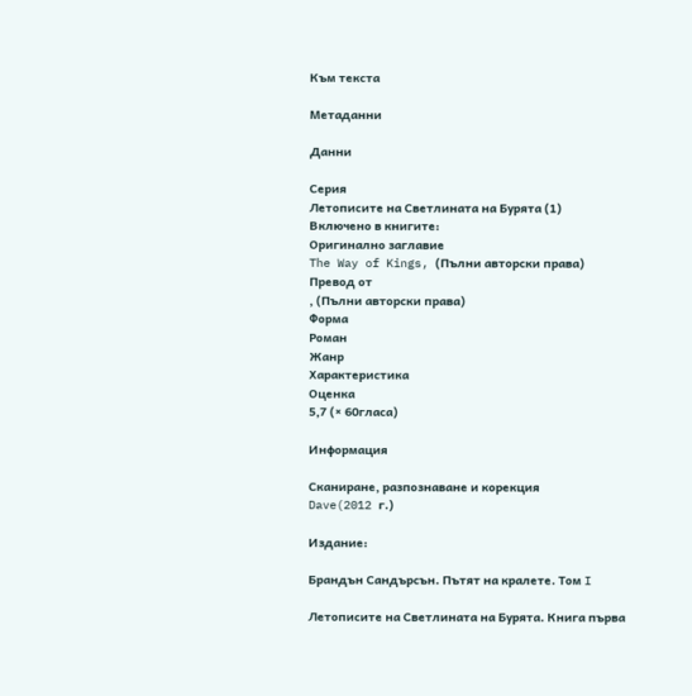Към текста

Метаданни

Данни

Серия
Летописите на Светлината на Бурята (1)
Включено в книгите:
Оригинално заглавие
The Way of Kings, (Пълни авторски права)
Превод от
, (Пълни авторски права)
Форма
Роман
Жанр
Характеристика
Оценка
5,7 (× 60гласа)

Информация

Сканиране, разпознаване и корекция
Dave(2012 г.)

Издание:

Брандън Сандърсън. Пътят на кралете. Том I

Летописите на Светлината на Бурята. Книга първа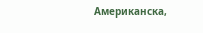Американска,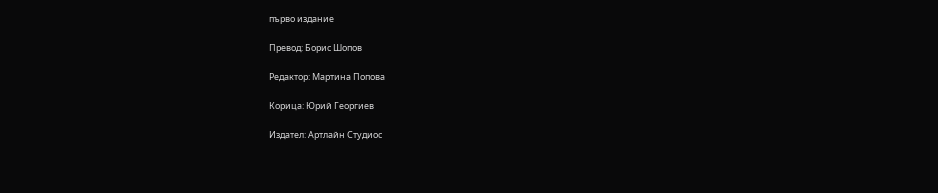първо издание

Превод: Борис Шопов

Редактор: Мартина Попова

Корица: Юрий Георгиев

Издател: Артлайн Студиос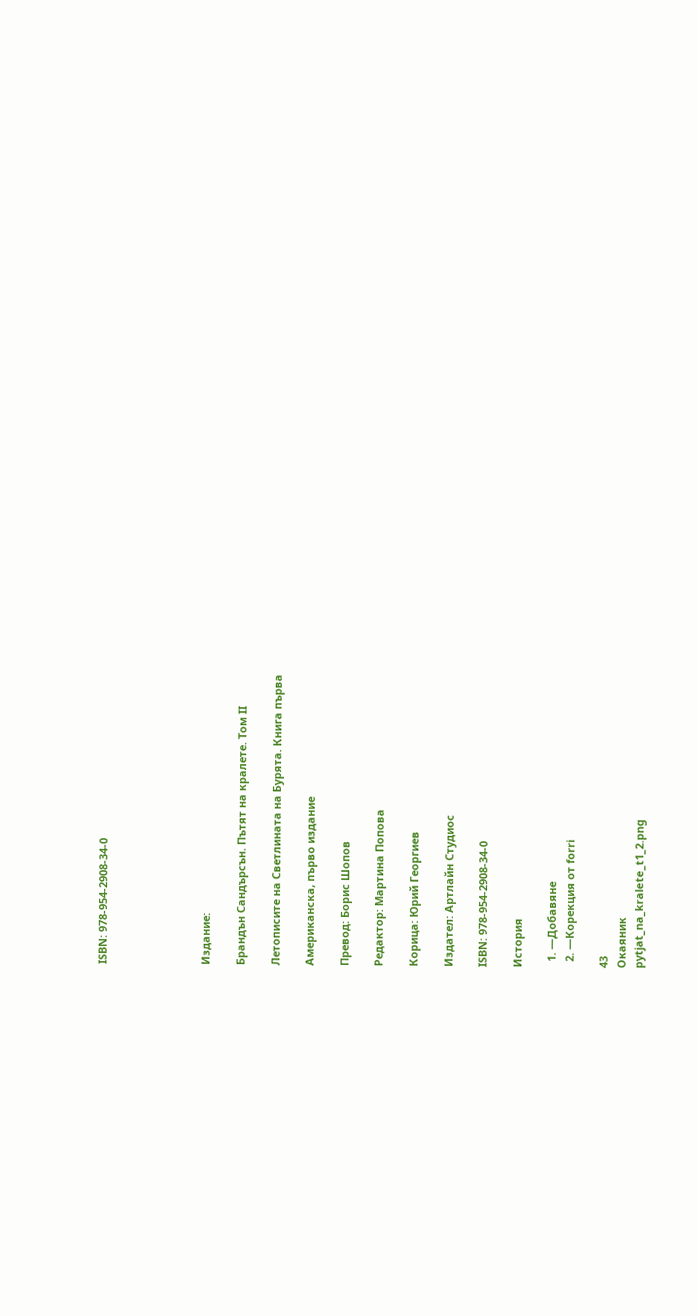ISBN: 978-954-2908-34-0





Издание:

Брандън Сандърсън. Пътят на кралете. Том II

Летописите на Светлината на Бурята. Книга първа

Американска, първо издание

Превод: Борис Шопов

Редактор: Мартина Попова

Корица: Юрий Георгиев

Издател: Артлайн Студиос

ISBN: 978-954-2908-34-0

История

  1. —Добавяне
  2. —Корекция от forri

43
Окаяник
pytjat_na_kralete_t1_2.png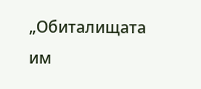„Обиталищата им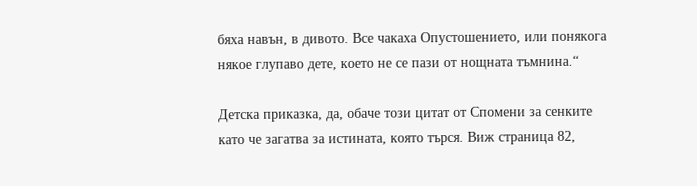бяха навън, в дивото. Все чакаха Опустошението, или понякога някое глупаво дете, което не се пази от нощната тъмнина.“

Детска приказка, да, обаче този цитат от Спомени за сенките като че загатва за истината, която търся. Виж страница 82,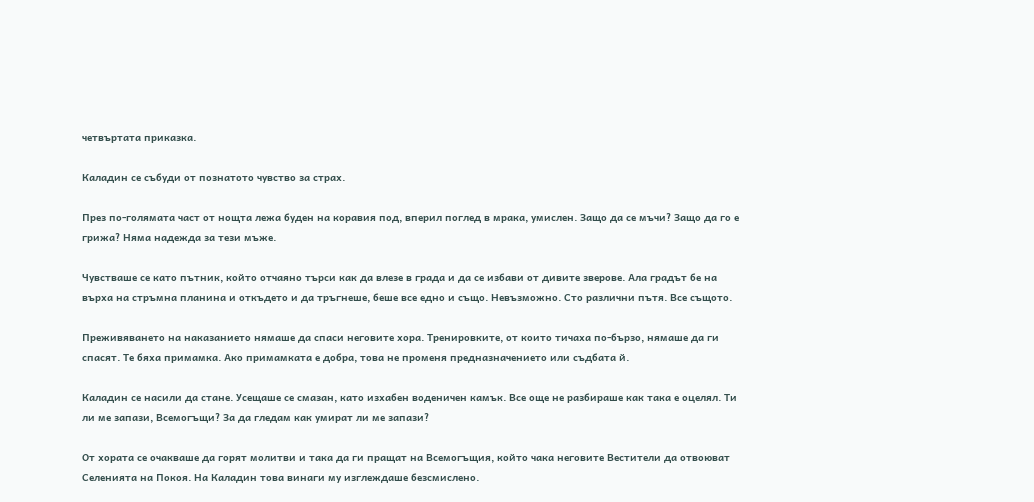четвъртата приказка.

Каладин се събуди от познатото чувство за страх.

През по-голямата част от нощта лежа буден на коравия под, вперил поглед в мрака, умислен. Защо да се мъчи? Защо да го е грижа? Няма надежда за тези мъже.

Чувстваше се като пътник, който отчаяно търси как да влезе в града и да се избави от дивите зверове. Ала градът бе на върха на стръмна планина и откъдето и да тръгнеше, беше все едно и също. Невъзможно. Сто различни пътя. Все същото.

Преживяването на наказанието нямаше да спаси неговите хора. Тренировките, от които тичаха по-бързо, нямаше да ги спасят. Те бяха примамка. Ако примамката е добра, това не променя предназначението или съдбата й.

Каладин се насили да стане. Усещаше се смазан, като изхабен воденичен камък. Все още не разбираше как така е оцелял. Ти ли ме запази, Всемогъщи? За да гледам как умират ли ме запази?

От хората се очакваше да горят молитви и така да ги пращат на Всемогъщия, който чака неговите Вестители да отвоюват Селенията на Покоя. На Каладин това винаги му изглеждаше безсмислено.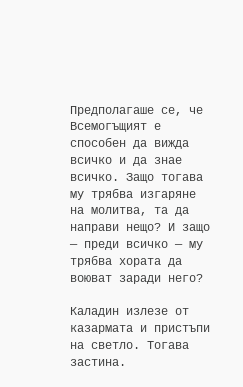Предполагаше се, че Всемогъщият е способен да вижда всичко и да знае всичко. Защо тогава му трябва изгаряне на молитва, та да направи нещо? И защо — преди всичко — му трябва хората да воюват заради него?

Каладин излезе от казармата и пристъпи на светло. Тогава застина.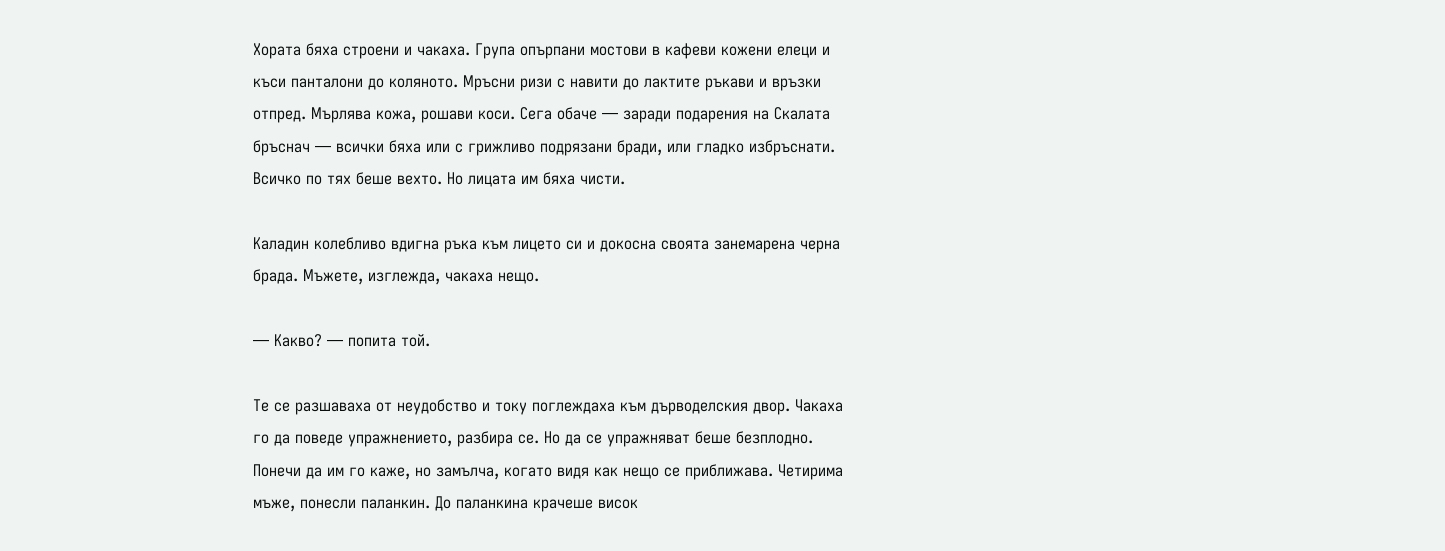Хората бяха строени и чакаха. Група опърпани мостови в кафеви кожени елеци и къси панталони до коляното. Мръсни ризи с навити до лактите ръкави и връзки отпред. Мърлява кожа, рошави коси. Сега обаче — заради подарения на Скалата бръснач — всички бяха или с грижливо подрязани бради, или гладко избръснати. Всичко по тях беше вехто. Но лицата им бяха чисти.

Каладин колебливо вдигна ръка към лицето си и докосна своята занемарена черна брада. Мъжете, изглежда, чакаха нещо.

— Какво? — попита той.

Те се разшаваха от неудобство и току поглеждаха към дърводелския двор. Чакаха го да поведе упражнението, разбира се. Но да се упражняват беше безплодно. Понечи да им го каже, но замълча, когато видя как нещо се приближава. Четирима мъже, понесли паланкин. До паланкина крачеше висок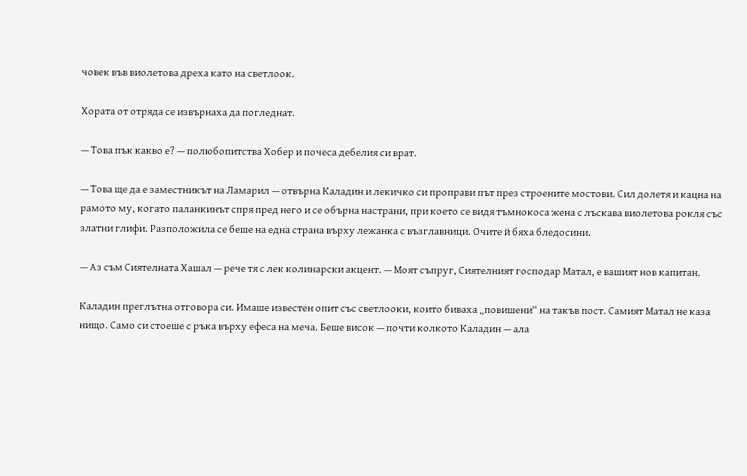човек във виолетова дреха като на светлоок.

Хората от отряда се извърнаха да погледнат.

— Това пък какво е? — полюбопитства Хобер и почеса дебелия си врат.

— Това ще да е заместникът на Ламарил — отвърна Каладин и лекичко си проправи път през строените мостови. Сил долетя и кацна на рамото му, когато паланкинът спря пред него и се обърна настрани, при което се видя тъмнокоса жена с лъскава виолетова рокля със златни глифи. Разположила се беше на една страна върху лежанка с възглавници. Очите й бяха бледосини.

— Аз съм Сиятелната Хашал — рече тя с лек колинарски акцент. — Моят съпруг, Сиятелният господар Матал, е вашият нов капитан.

Каладин преглътна отговора си. Имаше известен опит със светлооки, които биваха „повишени“ на такъв пост. Самият Матал не каза нищо. Само си стоеше с ръка върху ефеса на меча. Беше висок — почти колкото Каладин — ала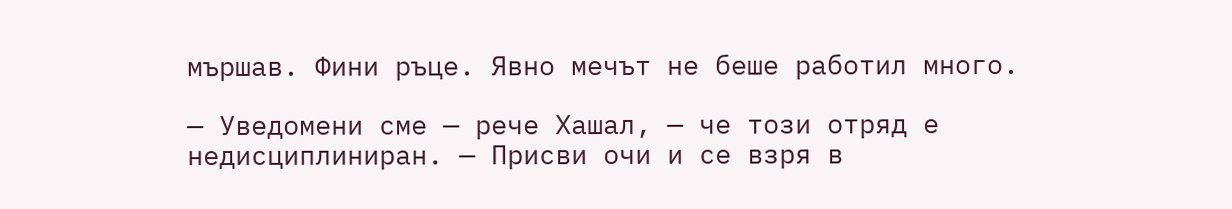мършав. Фини ръце. Явно мечът не беше работил много.

— Уведомени сме — рече Хашал, — че този отряд е недисциплиниран. — Присви очи и се взря в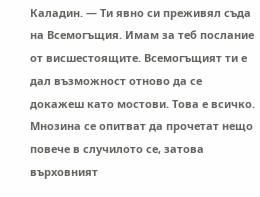Каладин. — Ти явно си преживял съда на Всемогъщия. Имам за теб послание от висшестоящите. Всемогъщият ти е дал възможност отново да се докажеш като мостови. Това е всичко. Мнозина се опитват да прочетат нещо повече в случилото се, затова върховният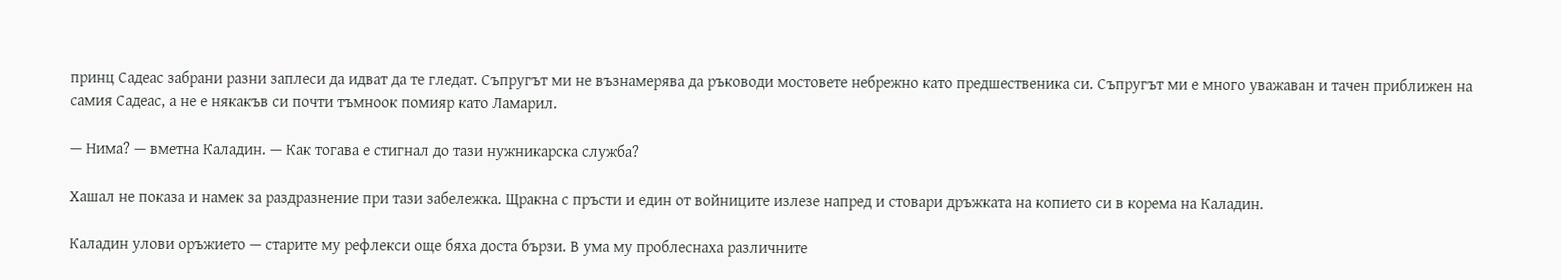принц Садеас забрани разни заплеси да идват да те гледат. Съпругът ми не възнамерява да ръководи мостовете небрежно като предшественика си. Съпругът ми е много уважаван и тачен приближен на самия Садеас, а не е някакъв си почти тъмноок помияр като Ламарил.

— Нима? — вметна Каладин. — Как тогава е стигнал до тази нужникарска служба?

Хашал не показа и намек за раздразнение при тази забележка. Щракна с пръсти и един от войниците излезе напред и стовари дръжката на копието си в корема на Каладин.

Каладин улови оръжието — старите му рефлекси още бяха доста бързи. В ума му проблеснаха различните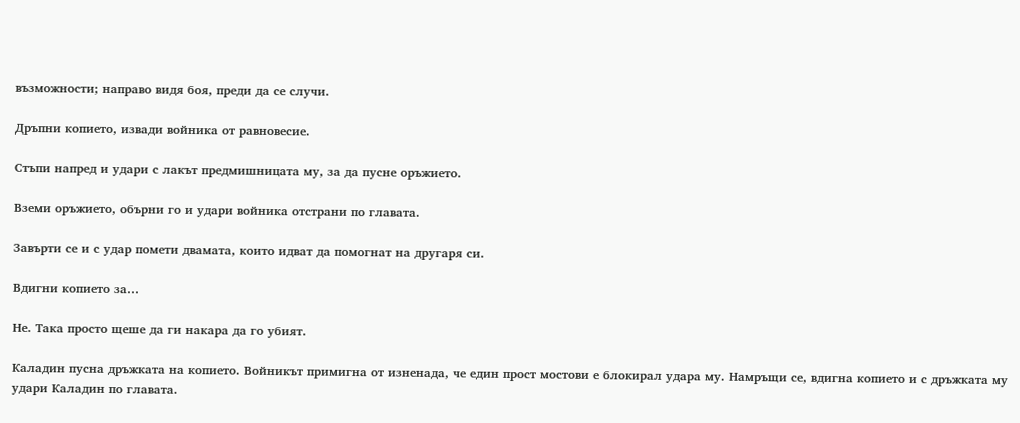възможности; направо видя боя, преди да се случи.

Дръпни копието, извади войника от равновесие.

Стъпи напред и удари с лакът предмишницата му, за да пусне оръжието.

Вземи оръжието, обърни го и удари войника отстрани по главата.

Завърти се и с удар помети двамата, които идват да помогнат на другаря си.

Вдигни копието за…

Не. Така просто щеше да ги накара да го убият.

Каладин пусна дръжката на копието. Войникът примигна от изненада, че един прост мостови е блокирал удара му. Намръщи се, вдигна копието и с дръжката му удари Каладин по главата.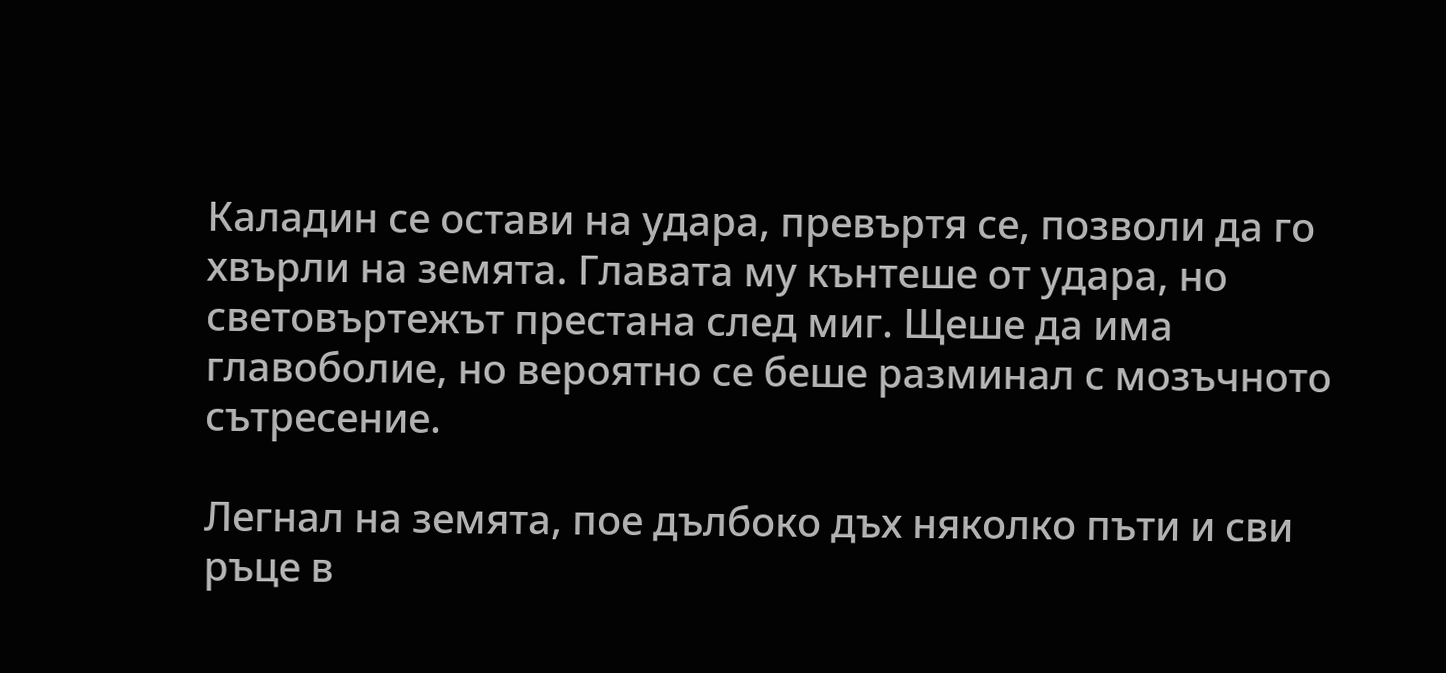Каладин се остави на удара, превъртя се, позволи да го хвърли на земята. Главата му кънтеше от удара, но световъртежът престана след миг. Щеше да има главоболие, но вероятно се беше разминал с мозъчното сътресение.

Легнал на земята, пое дълбоко дъх няколко пъти и сви ръце в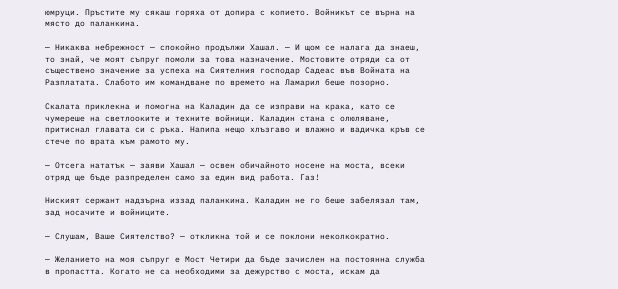юмруци. Пръстите му сякаш горяха от допира с копието. Войникът се върна на място до паланкина.

— Никаква небрежност — спокойно продължи Хашал. — И щом се налага да знаеш, то знай, че моят съпруг помоли за това назначение. Мостовите отряди са от съществено значение за успеха на Сиятелния господар Садеас във Войната на Разплатата. Слабото им командване по времето на Ламарил беше позорно.

Скалата приклекна и помогна на Каладин да се изправи на крака, като се чумереше на светлооките и техните войници. Каладин стана с олюляване, притиснал главата си с ръка. Напипа нещо хлъзгаво и влажно и вадичка кръв се стече по врата към рамото му.

— Отсега нататък — заяви Хашал — освен обичайното носене на моста, всеки отряд ще бъде разпределен само за един вид работа. Газ!

Ниският сержант надзърна иззад паланкина. Каладин не го беше забелязал там, зад носачите и войниците.

— Слушам, Ваше Сиятелство? — откликна той и се поклони неколкократно.

— Желанието на моя съпруг е Мост Четири да бъде зачислен на постоянна служба в пропастта. Когато не са необходими за дежурство с моста, искам да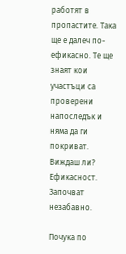работят в пропастите. Така ще е далеч по-ефикасно. Те ще знаят кои участъци са проверени напоследък и няма да ги покриват. Виждаш ли? Ефикасност. Започват незабавно.

Почука по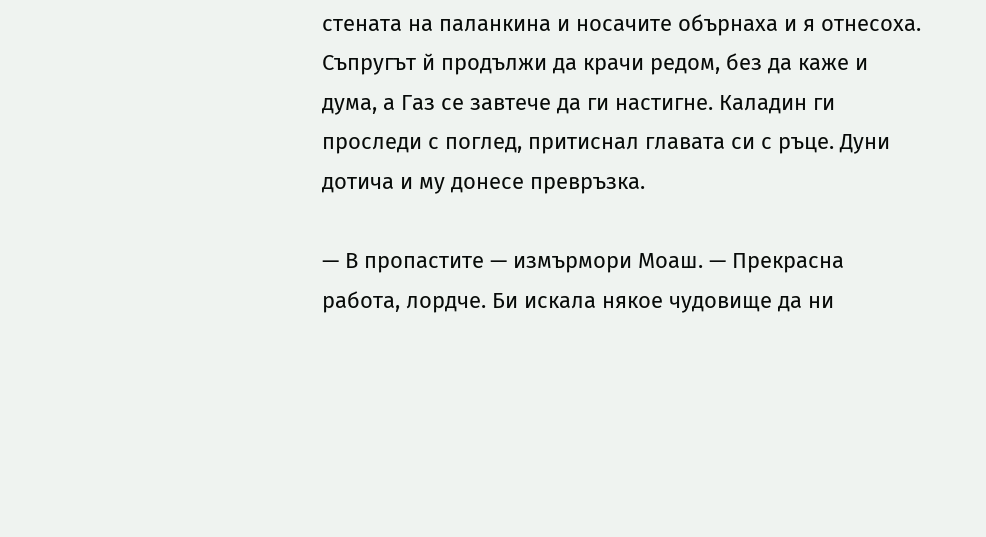стената на паланкина и носачите обърнаха и я отнесоха. Съпругът й продължи да крачи редом, без да каже и дума, а Газ се завтече да ги настигне. Каладин ги проследи с поглед, притиснал главата си с ръце. Дуни дотича и му донесе превръзка.

— В пропастите — измърмори Моаш. — Прекрасна работа, лордче. Би искала някое чудовище да ни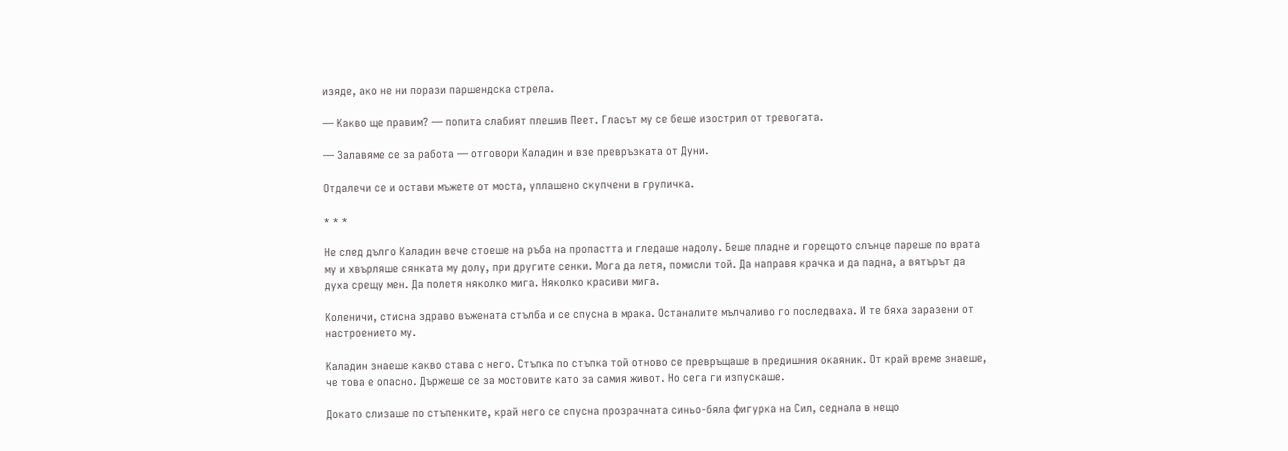изяде, ако не ни порази паршендска стрела.

— Какво ще правим? — попита слабият плешив Пеет. Гласът му се беше изострил от тревогата.

— Залавяме се за работа — отговори Каладин и взе превръзката от Дуни.

Отдалечи се и остави мъжете от моста, уплашено скупчени в групичка.

* * *

Не след дълго Каладин вече стоеше на ръба на пропастта и гледаше надолу. Беше пладне и горещото слънце пареше по врата му и хвърляше сянката му долу, при другите сенки. Мога да летя, помисли той. Да направя крачка и да падна, а вятърът да духа срещу мен. Да полетя няколко мига. Няколко красиви мига.

Коленичи, стисна здраво въжената стълба и се спусна в мрака. Останалите мълчаливо го последваха. И те бяха заразени от настроението му.

Каладин знаеше какво става с него. Стъпка по стъпка той отново се превръщаше в предишния окаяник. От край време знаеше, че това е опасно. Държеше се за мостовите като за самия живот. Но сега ги изпускаше.

Докато слизаше по стъпенките, край него се спусна прозрачната синьо-бяла фигурка на Сил, седнала в нещо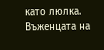като люлка. Въженцата на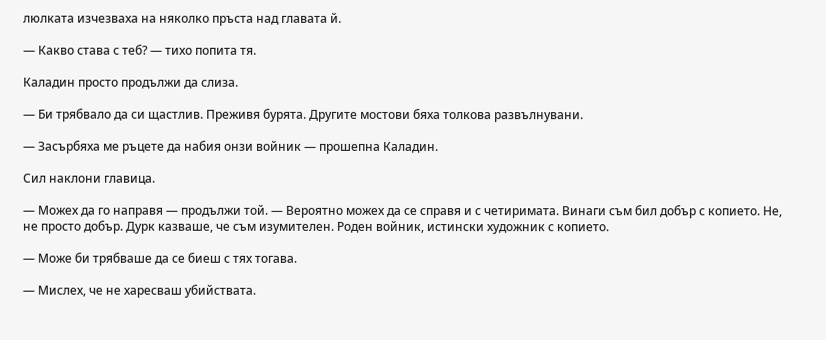люлката изчезваха на няколко пръста над главата й.

— Какво става с теб? — тихо попита тя.

Каладин просто продължи да слиза.

— Би трябвало да си щастлив. Преживя бурята. Другите мостови бяха толкова развълнувани.

— Засърбяха ме ръцете да набия онзи войник — прошепна Каладин.

Сил наклони главица.

— Можех да го направя — продължи той. — Вероятно можех да се справя и с четиримата. Винаги съм бил добър с копието. Не, не просто добър. Дурк казваше, че съм изумителен. Роден войник, истински художник с копието.

— Може би трябваше да се биеш с тях тогава.

— Мислех, че не харесваш убийствата.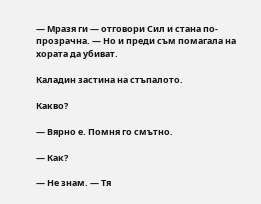— Мразя ги — отговори Сил и стана по-прозрачна. — Но и преди съм помагала на хората да убиват.

Каладин застина на стъпалото.

Какво?

— Вярно е. Помня го смътно.

— Как?

— Не знам. — Тя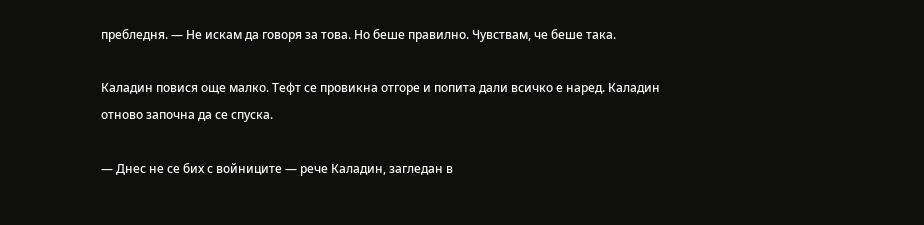пребледня. — Не искам да говоря за това. Но беше правилно. Чувствам, че беше така.

Каладин повися още малко. Тефт се провикна отгоре и попита дали всичко е наред. Каладин отново започна да се спуска.

— Днес не се бих с войниците — рече Каладин, загледан в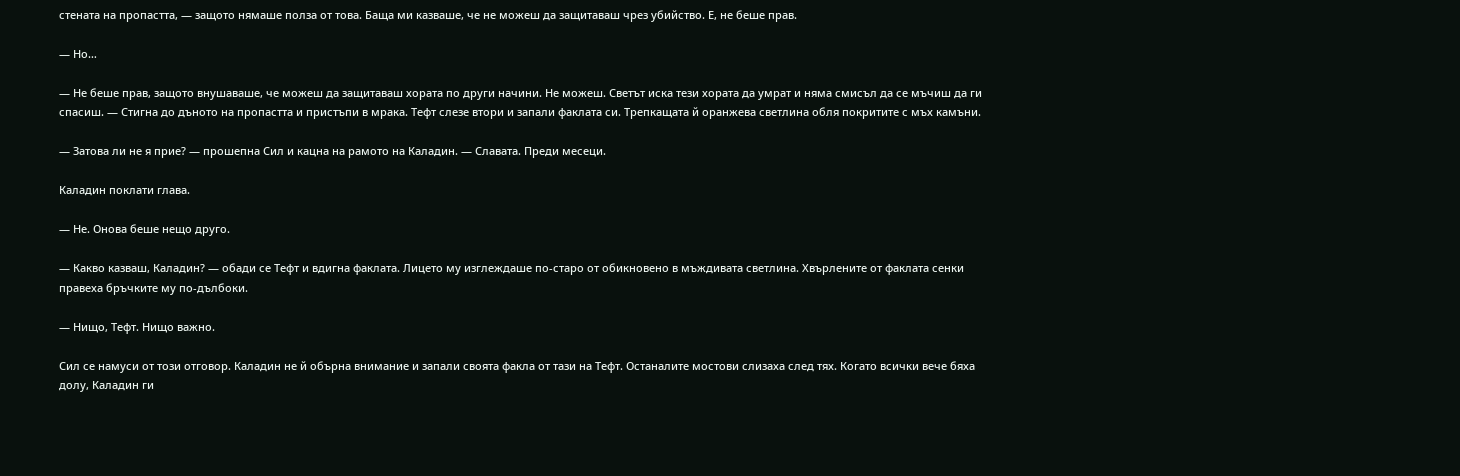стената на пропастта, — защото нямаше полза от това. Баща ми казваше, че не можеш да защитаваш чрез убийство. Е, не беше прав.

— Но…

— Не беше прав, защото внушаваше, че можеш да защитаваш хората по други начини. Не можеш. Светът иска тези хората да умрат и няма смисъл да се мъчиш да ги спасиш. — Стигна до дъното на пропастта и пристъпи в мрака. Тефт слезе втори и запали факлата си. Трепкащата й оранжева светлина обля покритите с мъх камъни.

— Затова ли не я прие? — прошепна Сил и кацна на рамото на Каладин. — Славата. Преди месеци.

Каладин поклати глава.

— Не. Онова беше нещо друго.

— Какво казваш, Каладин? — обади се Тефт и вдигна факлата. Лицето му изглеждаше по-старо от обикновено в мъждивата светлина. Хвърлените от факлата сенки правеха бръчките му по-дълбоки.

— Нищо, Тефт. Нищо важно.

Сил се намуси от този отговор. Каладин не й обърна внимание и запали своята факла от тази на Тефт. Останалите мостови слизаха след тях. Когато всички вече бяха долу, Каладин ги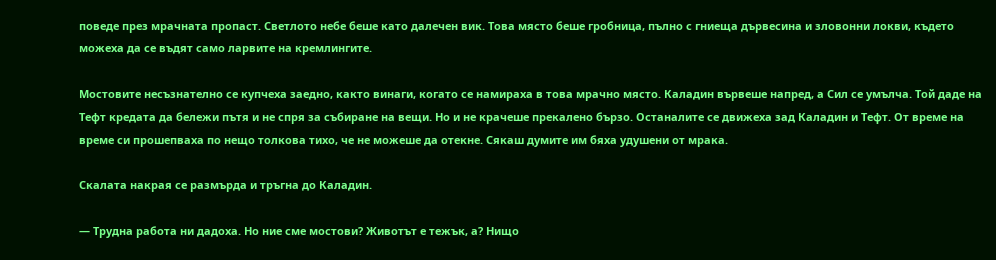поведе през мрачната пропаст. Светлото небе беше като далечен вик. Това място беше гробница, пълно с гниеща дървесина и зловонни локви, където можеха да се въдят само ларвите на кремлингите.

Мостовите несъзнателно се купчеха заедно, както винаги, когато се намираха в това мрачно място. Каладин вървеше напред, а Сил се умълча. Той даде на Тефт кредата да бележи пътя и не спря за събиране на вещи. Но и не крачеше прекалено бързо. Останалите се движеха зад Каладин и Тефт. От време на време си прошепваха по нещо толкова тихо, че не можеше да отекне. Сякаш думите им бяха удушени от мрака.

Скалата накрая се размърда и тръгна до Каладин.

— Трудна работа ни дадоха. Но ние сме мостови? Животът е тежък, а? Нищо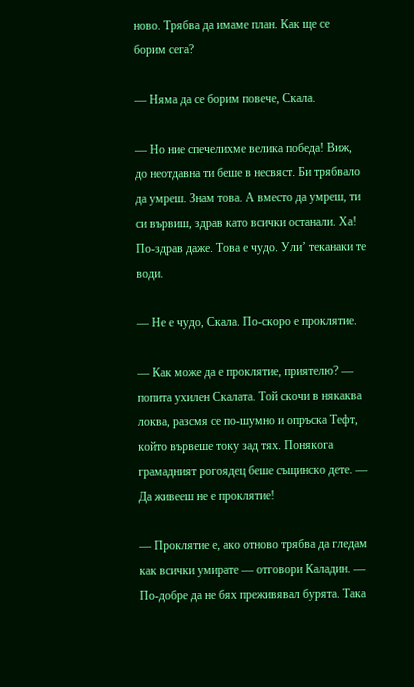ново. Трябва да имаме план. Как ще се борим сега?

— Няма да се борим повече, Скала.

— Но ние спечелихме велика победа! Виж, до неотдавна ти беше в несвяст. Би трябвало да умреш. Знам това. А вместо да умреш, ти си вървиш, здрав като всички останали. Ха! По-здрав даже. Това е чудо. Ули’ теканаки те води.

— Не е чудо, Скала. По-скоро е проклятие.

— Как може да е проклятие, приятелю? — попита ухилен Скалата. Той скочи в някаква локва, разсмя се по-шумно и опръска Тефт, който вървеше току зад тях. Понякога грамадният рогоядец беше същинско дете. — Да живееш не е проклятие!

— Проклятие е, ако отново трябва да гледам как всички умирате — отговори Каладин. — По-добре да не бях преживявал бурята. Така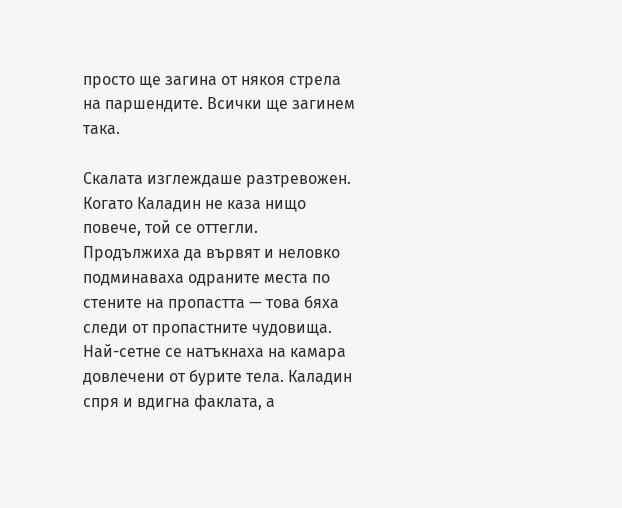просто ще загина от някоя стрела на паршендите. Всички ще загинем така.

Скалата изглеждаше разтревожен. Когато Каладин не каза нищо повече, той се оттегли. Продължиха да вървят и неловко подминаваха одраните места по стените на пропастта — това бяха следи от пропастните чудовища. Най-сетне се натъкнаха на камара довлечени от бурите тела. Каладин спря и вдигна факлата, а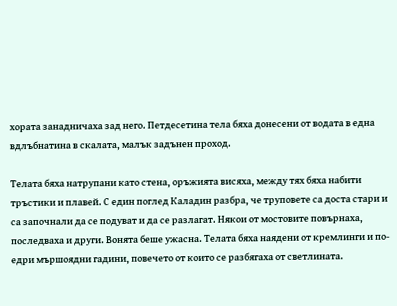хората занадничаха зад него. Петдесетина тела бяха донесени от водата в една вдлъбнатина в скалата, малък задънен проход.

Телата бяха натрупани като стена, оръжията висяха, между тях бяха набити тръстики и плавей. С един поглед Каладин разбра, че труповете са доста стари и са започнали да се подуват и да се разлагат. Някои от мостовите повърнаха, последваха и други. Вонята беше ужасна. Телата бяха наядени от кремлинги и по-едри мършоядни гадини, повечето от които се разбягаха от светлината.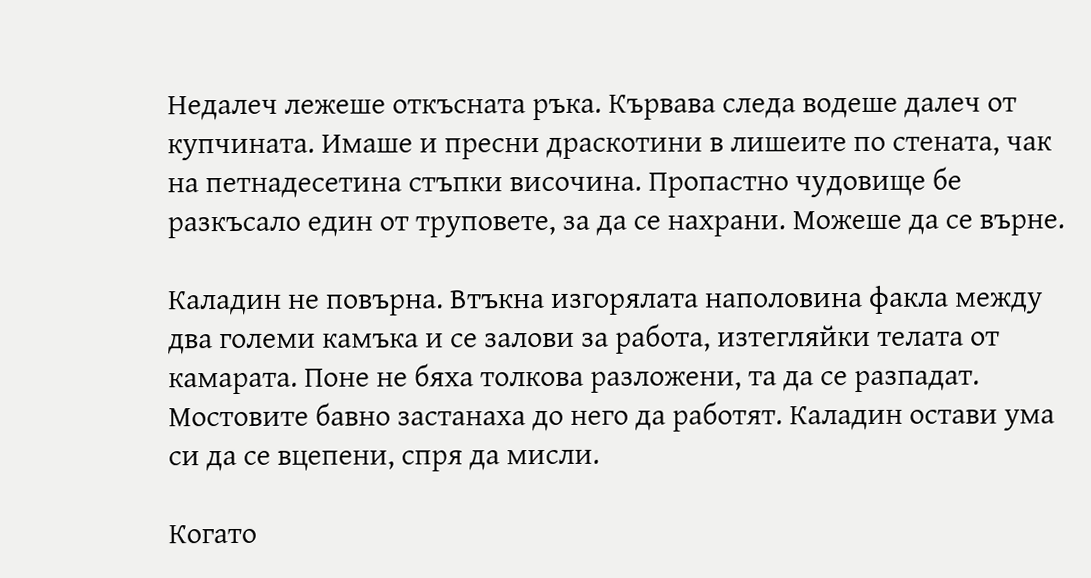Недалеч лежеше откъсната ръка. Кървава следа водеше далеч от купчината. Имаше и пресни драскотини в лишеите по стената, чак на петнадесетина стъпки височина. Пропастно чудовище бе разкъсало един от труповете, за да се нахрани. Можеше да се върне.

Каладин не повърна. Втъкна изгорялата наполовина факла между два големи камъка и се залови за работа, изтегляйки телата от камарата. Поне не бяха толкова разложени, та да се разпадат. Мостовите бавно застанаха до него да работят. Каладин остави ума си да се вцепени, спря да мисли.

Когато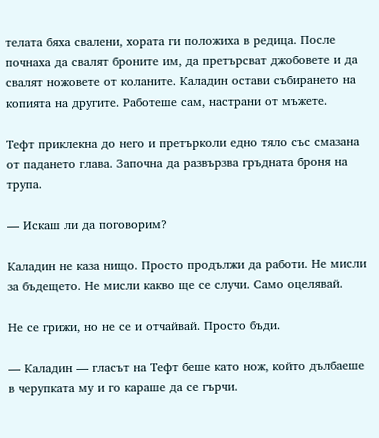телата бяха свалени, хората ги положиха в редица. После почнаха да свалят броните им, да претърсват джобовете и да свалят ножовете от коланите. Каладин остави събирането на копията на другите. Работеше сам, настрани от мъжете.

Тефт приклекна до него и претърколи едно тяло със смазана от падането глава. Започна да развързва гръдната броня на трупа.

— Искаш ли да поговорим?

Каладин не каза нищо. Просто продължи да работи. Не мисли за бъдещето. Не мисли какво ще се случи. Само оцелявай.

Не се грижи, но не се и отчайвай. Просто бъди.

— Каладин — гласът на Тефт беше като нож, който дълбаеше в черупката му и го караше да се гърчи.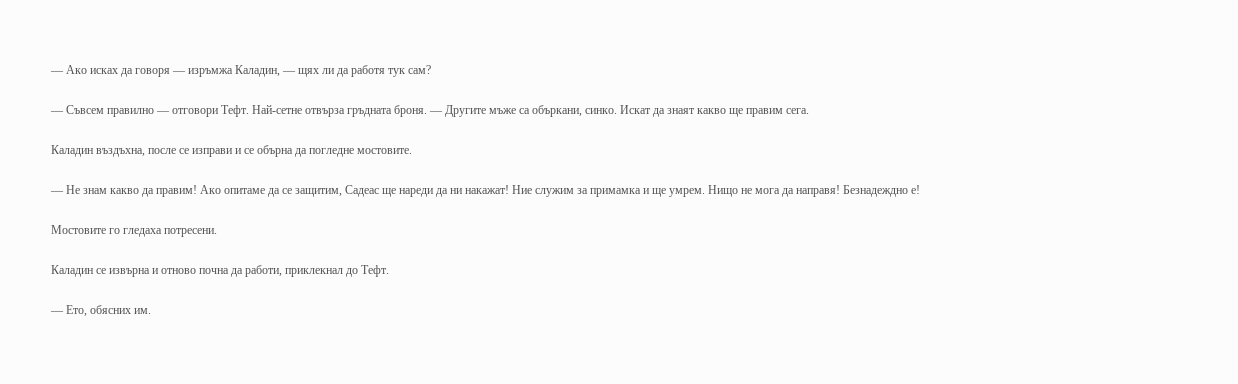— Ако исках да говоря — изръмжа Каладин, — щях ли да работя тук сам?

— Съвсем правилно — отговори Тефт. Най-сетне отвърза гръдната броня. — Другите мъже са объркани, синко. Искат да знаят какво ще правим сега.

Каладин въздъхна, после се изправи и се обърна да погледне мостовите.

— Не знам какво да правим! Ако опитаме да се защитим, Садеас ще нареди да ни накажат! Ние служим за примамка и ще умрем. Нищо не мога да направя! Безнадеждно е!

Мостовите го гледаха потресени.

Каладин се извърна и отново почна да работи, приклекнал до Тефт.

— Ето, обясних им.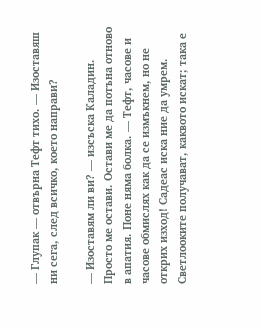— Глупак — отвърна Тефт тихо. — Изоставяш ни сега, след всичко, което направи?

— Изоставям ли ви? — изсъска Каладин. Просто ме остави. Остави ме да потъна отново в апатия. Поне няма болка. — Тефт, часове и часове обмислях как да се измъкнем, но не открих изход! Садеас иска ние да умрем. Светлооките получават, каквото искат; така е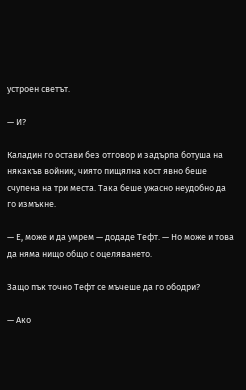устроен светът.

— И?

Каладин го остави без отговор и задърпа ботуша на някакъв войник, чиято пищялна кост явно беше счупена на три места. Така беше ужасно неудобно да го измъкне.

— Е, може и да умрем — додаде Тефт. — Но може и това да няма нищо общо с оцеляването.

Защо пък точно Тефт се мъчеше да го ободри?

— Ако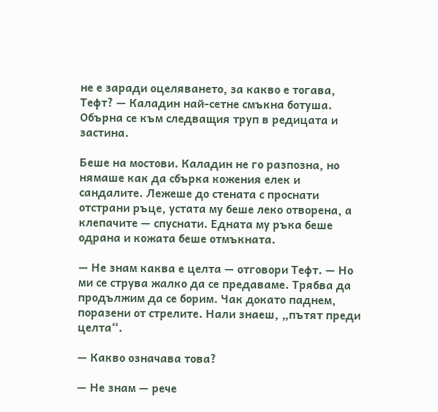не е заради оцеляването, за какво е тогава, Тефт? — Каладин най-сетне смъкна ботуша. Обърна се към следващия труп в редицата и застина.

Беше на мостови. Каладин не го разпозна, но нямаше как да сбърка кожения елек и сандалите. Лежеше до стената с проснати отстрани ръце, устата му беше леко отворена, а клепачите — спуснати. Едната му ръка беше одрана и кожата беше отмъкната.

— Не знам каква е целта — отговори Тефт. — Но ми се струва жалко да се предаваме. Трябва да продължим да се борим. Чак докато паднем, поразени от стрелите. Нали знаеш, „пътят преди целта“.

— Какво означава това?

— Не знам — рече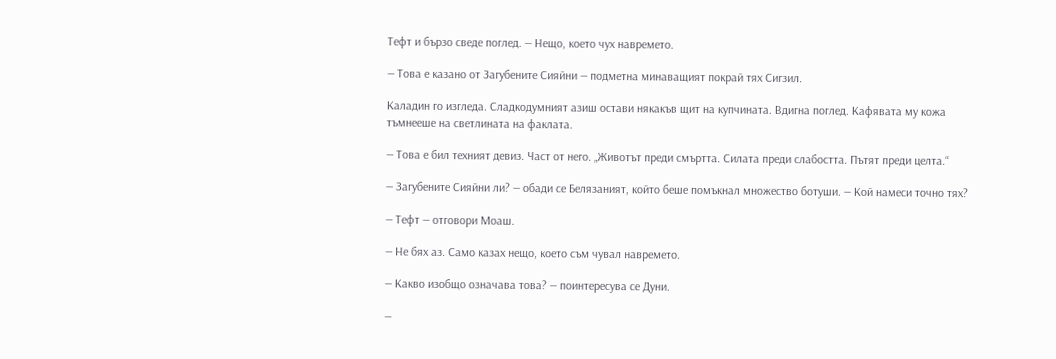Тефт и бързо сведе поглед. — Нещо, което чух навремето.

— Това е казано от Загубените Сияйни — подметна минаващият покрай тях Сигзил.

Каладин го изгледа. Сладкодумният азиш остави някакъв щит на купчината. Вдигна поглед. Кафявата му кожа тъмнееше на светлината на факлата.

— Това е бил техният девиз. Част от него. „Животът преди смъртта. Силата преди слабостта. Пътят преди целта.“

— Загубените Сияйни ли? — обади се Белязаният, който беше помъкнал множество ботуши. — Кой намеси точно тях?

— Тефт — отговори Моаш.

— Не бях аз. Само казах нещо, което съм чувал навремето.

— Какво изобщо означава това? — поинтересува се Дуни.

—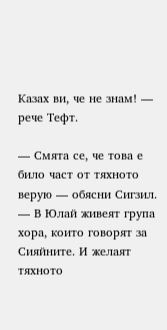Казах ви, че не знам! — рече Тефт.

— Смята се, че това е било част от тяхното верую — обясни Сигзил. — В Юлай живеят група хора, които говорят за Сияйните. И желаят тяхното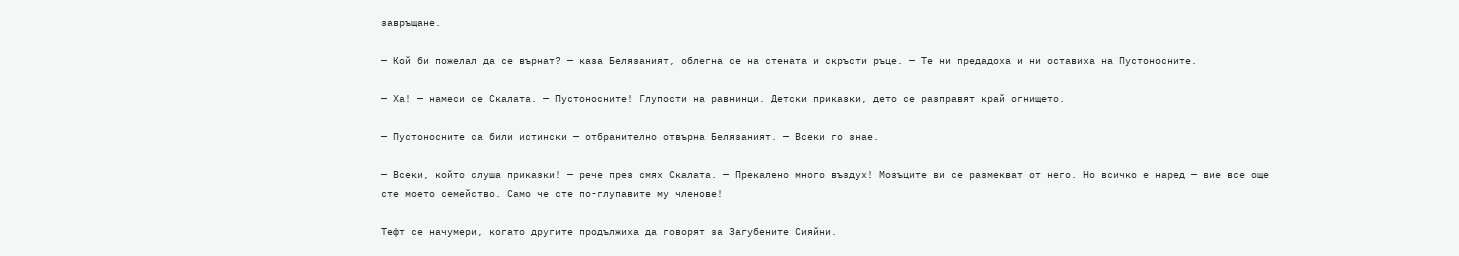завръщане.

— Кой би пожелал да се върнат? — каза Белязаният, облегна се на стената и скръсти ръце. — Те ни предадоха и ни оставиха на Пустоносните.

— Ха! — намеси се Скалата. — Пустоносните! Глупости на равнинци. Детски приказки, дето се разправят край огнището.

— Пустоносните са били истински — отбранително отвърна Белязаният. — Всеки го знае.

— Всеки, който слуша приказки! — рече през смях Скалата. — Прекалено много въздух! Мозъците ви се размекват от него. Но всичко е наред — вие все още сте моето семейство. Само че сте по-глупавите му членове!

Тефт се начумери, когато другите продължиха да говорят за Загубените Сияйни.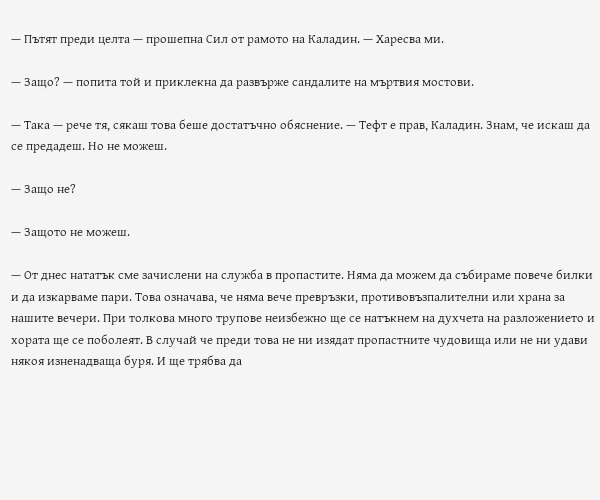— Пътят преди целта — прошепна Сил от рамото на Каладин. — Харесва ми.

— Защо? — попита той и приклекна да развърже сандалите на мъртвия мостови.

— Така — рече тя, сякаш това беше достатъчно обяснение. — Тефт е прав, Каладин. Знам, че искаш да се предадеш. Но не можеш.

— Защо не?

— Защото не можеш.

— От днес нататък сме зачислени на служба в пропастите. Няма да можем да събираме повече билки и да изкарваме пари. Това означава, че няма вече превръзки, противовъзпалителни или храна за нашите вечери. При толкова много трупове неизбежно ще се натъкнем на духчета на разложението и хората ще се поболеят. В случай че преди това не ни изядат пропастните чудовища или не ни удави някоя изненадваща буря. И ще трябва да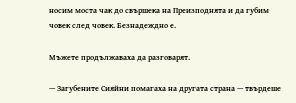носим моста чак до свършека на Преизподнята и да губим човек след човек. Безнадеждно е.

Мъжете продължаваха да разговарят.

— Загубените Сияйни помагаха на другата страна — твърдеше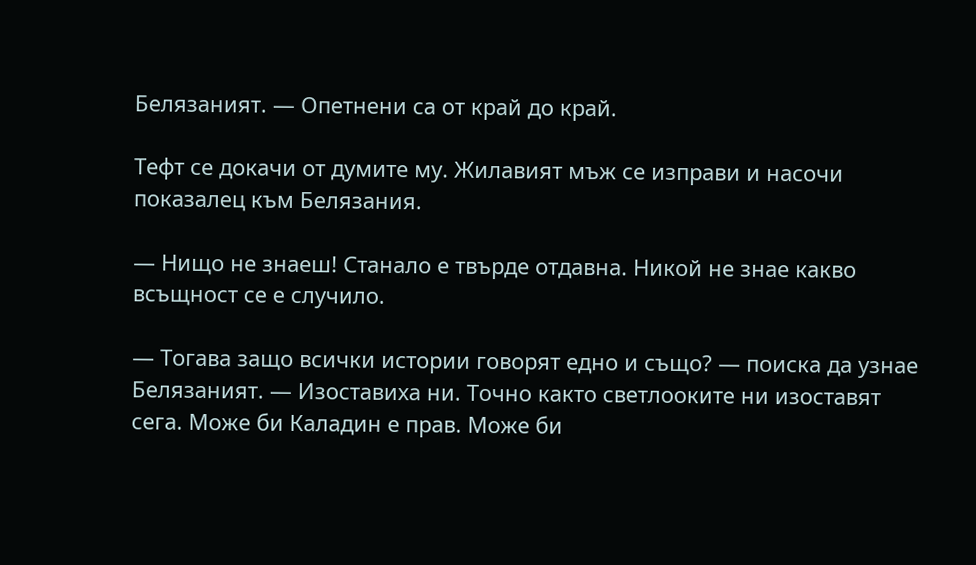Белязаният. — Опетнени са от край до край.

Тефт се докачи от думите му. Жилавият мъж се изправи и насочи показалец към Белязания.

— Нищо не знаеш! Станало е твърде отдавна. Никой не знае какво всъщност се е случило.

— Тогава защо всички истории говорят едно и също? — поиска да узнае Белязаният. — Изоставиха ни. Точно както светлооките ни изоставят сега. Може би Каладин е прав. Може би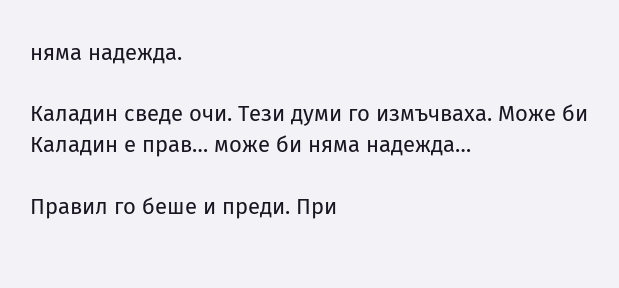няма надежда.

Каладин сведе очи. Тези думи го измъчваха. Може би Каладин е прав… може би няма надежда…

Правил го беше и преди. При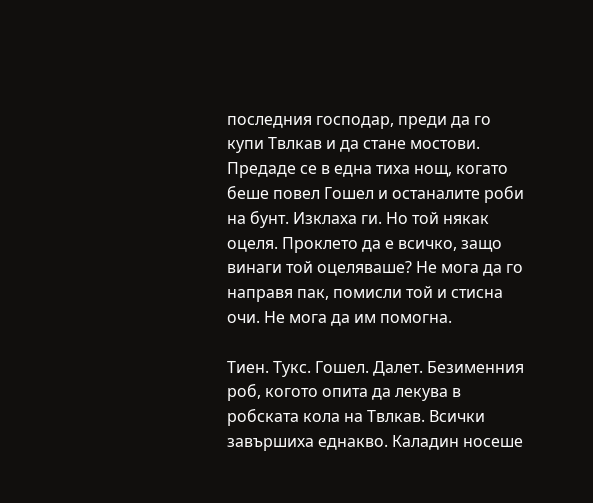последния господар, преди да го купи Твлкав и да стане мостови. Предаде се в една тиха нощ, когато беше повел Гошел и останалите роби на бунт. Изклаха ги. Но той някак оцеля. Проклето да е всичко, защо винаги той оцеляваше? Не мога да го направя пак, помисли той и стисна очи. Не мога да им помогна.

Тиен. Тукс. Гошел. Далет. Безименния роб, когото опита да лекува в робската кола на Твлкав. Всички завършиха еднакво. Каладин носеше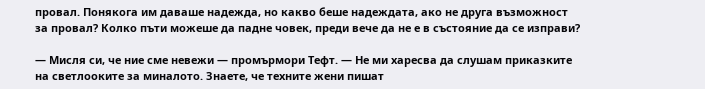провал. Понякога им даваше надежда, но какво беше надеждата, ако не друга възможност за провал? Колко пъти можеше да падне човек, преди вече да не е в състояние да се изправи?

— Мисля си, че ние сме невежи — промърмори Тефт. — Не ми харесва да слушам приказките на светлооките за миналото. Знаете, че техните жени пишат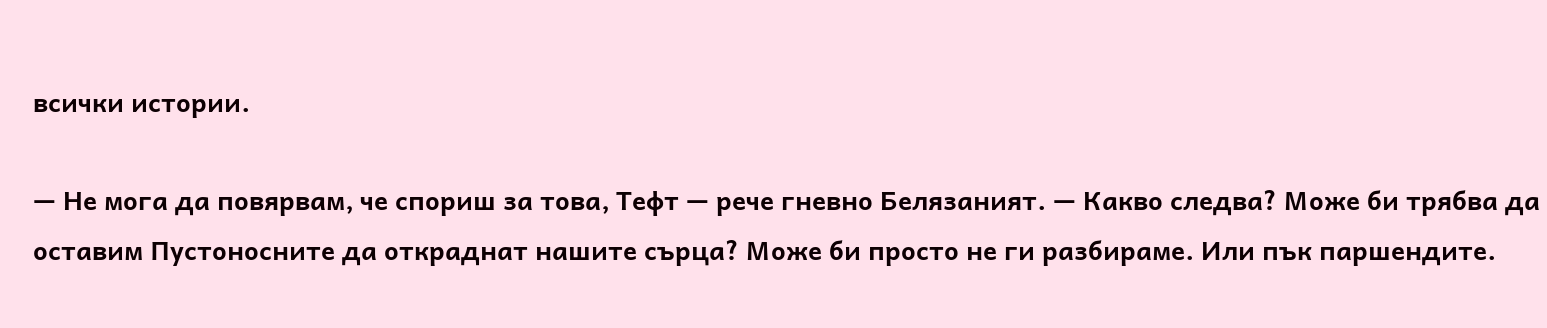всички истории.

— Не мога да повярвам, че спориш за това, Тефт — рече гневно Белязаният. — Какво следва? Може би трябва да оставим Пустоносните да откраднат нашите сърца? Може би просто не ги разбираме. Или пък паршендите.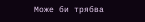Може би трябва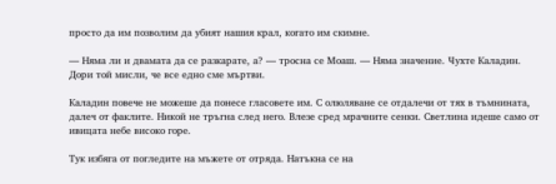просто да им позволим да убият нашия крал, когато им скимне.

— Няма ли и двамата да се разкарате, а? — тросна се Моаш. — Няма значение. Чухте Каладин. Дори той мисли, че все едно сме мъртви.

Каладин повече не можеше да понесе гласовете им. С олюляване се отдалечи от тях в тъмнината, далеч от факлите. Никой не тръгна след него. Влезе сред мрачните сенки. Светлина идеше само от ивицата небе високо горе.

Тук избяга от погледите на мъжете от отряда. Натъкна се на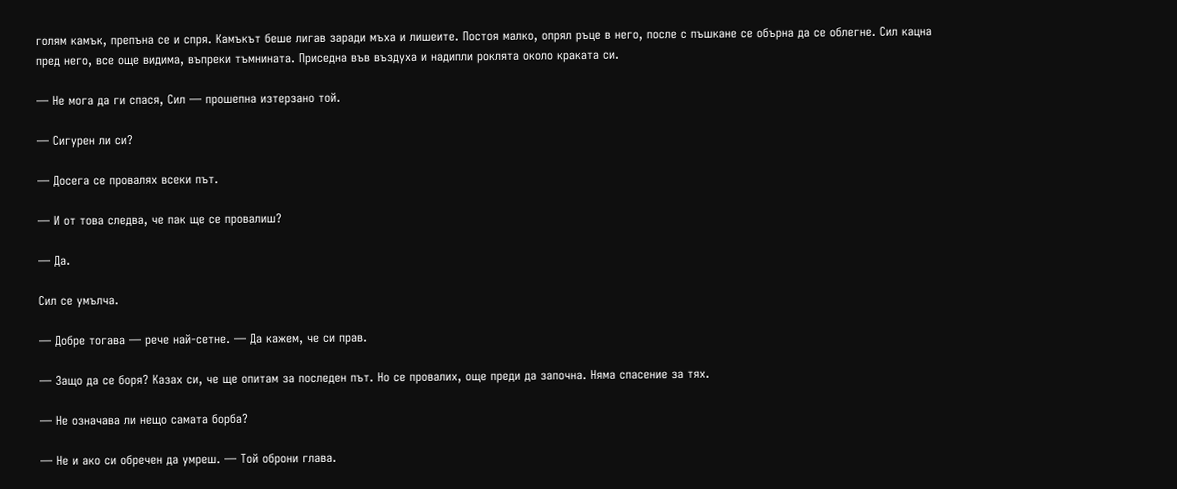голям камък, препъна се и спря. Камъкът беше лигав заради мъха и лишеите. Постоя малко, опрял ръце в него, после с пъшкане се обърна да се облегне. Сил кацна пред него, все още видима, въпреки тъмнината. Приседна във въздуха и надипли роклята около краката си.

— Не мога да ги спася, Сил — прошепна изтерзано той.

— Сигурен ли си?

— Досега се провалях всеки път.

— И от това следва, че пак ще се провалиш?

— Да.

Сил се умълча.

— Добре тогава — рече най-сетне. — Да кажем, че си прав.

— Защо да се боря? Казах си, че ще опитам за последен път. Но се провалих, още преди да започна. Няма спасение за тях.

— Не означава ли нещо самата борба?

— Не и ако си обречен да умреш. — Той оброни глава.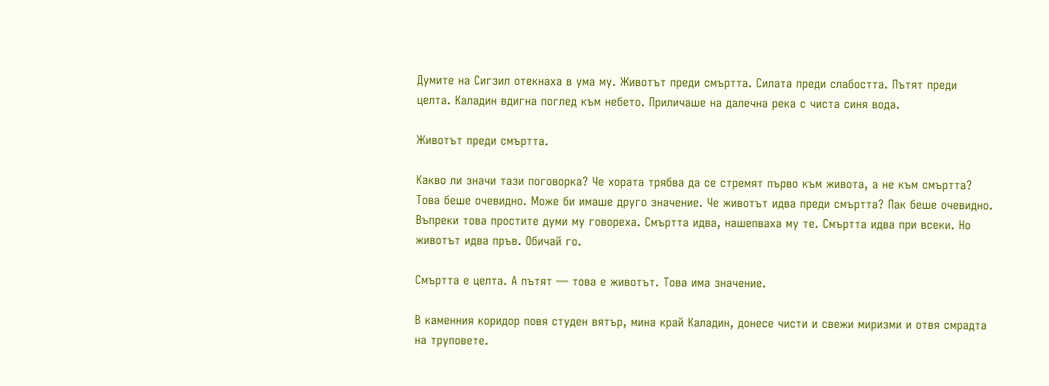Думите на Сигзил отекнаха в ума му. Животът преди смъртта. Силата преди слабостта. Пътят преди целта. Каладин вдигна поглед към небето. Приличаше на далечна река с чиста синя вода.

Животът преди смъртта.

Какво ли значи тази поговорка? Че хората трябва да се стремят първо към живота, а не към смъртта? Това беше очевидно. Може би имаше друго значение. Че животът идва преди смъртта? Пак беше очевидно. Въпреки това простите думи му говореха. Смъртта идва, нашепваха му те. Смъртта идва при всеки. Но животът идва пръв. Обичай го.

Смъртта е целта. А пътят — това е животът. Това има значение.

В каменния коридор повя студен вятър, мина край Каладин, донесе чисти и свежи миризми и отвя смрадта на труповете.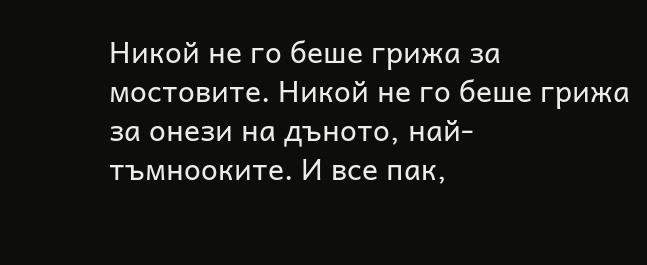Никой не го беше грижа за мостовите. Никой не го беше грижа за онези на дъното, най-тъмнооките. И все пак,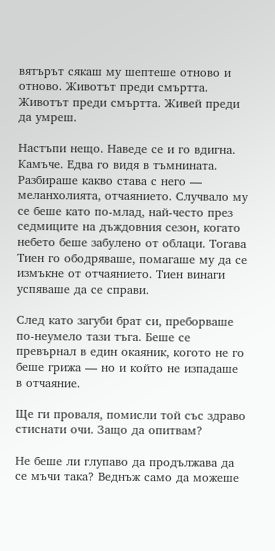вятърът сякаш му шептеше отново и отново. Животът преди смъртта. Животът преди смъртта. Живей преди да умреш.

Настъпи нещо. Наведе се и го вдигна. Камъче. Едва го видя в тъмнината. Разбираше какво става с него — меланхолията, отчаянието. Случвало му се беше като по-млад, най-често през седмиците на дъждовния сезон, когато небето беше забулено от облаци. Тогава Тиен го ободряваше, помагаше му да се измъкне от отчаянието. Тиен винаги успяваше да се справи.

След като загуби брат си, преборваше по-неумело тази тъга. Беше се превърнал в един окаяник, когото не го беше грижа — но и който не изпадаше в отчаяние.

Ще ги проваля, помисли той със здраво стиснати очи. Защо да опитвам?

Не беше ли глупаво да продължава да се мъчи така? Веднъж само да можеше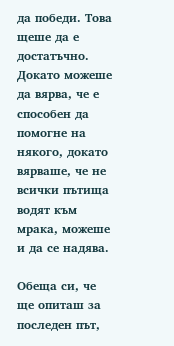да победи. Това щеше да е достатъчно. Докато можеше да вярва, че е способен да помогне на някого, докато вярваше, че не всички пътища водят към мрака, можеше и да се надява.

Обеща си, че ще опиташ за последен път,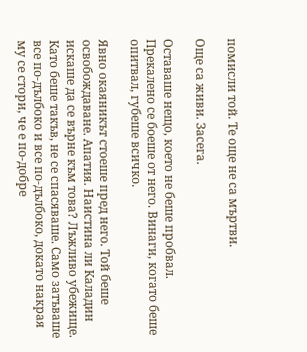помисли той. Те още не са мъртви.

Още са живи. Засега.

Оставаше нещо, което не беше пробвал. Прекалено се боеше от него. Винаги, когато беше опитвал, губеше всичко.

Явно окаяникът стоеше пред него. Той беше освобождаване. Апатия. Наистина ли Каладин искаше да се върне към това? Лъжливо убежище. Като беше такъв, не се спасяваше. Само затъваше все по-дълбоко и все по-дълбоко, докато накрая му се стори, че е по-добре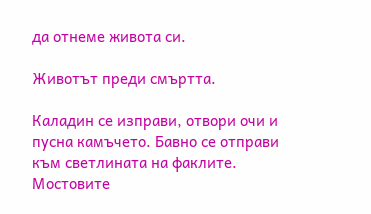да отнеме живота си.

Животът преди смъртта.

Каладин се изправи, отвори очи и пусна камъчето. Бавно се отправи към светлината на факлите. Мостовите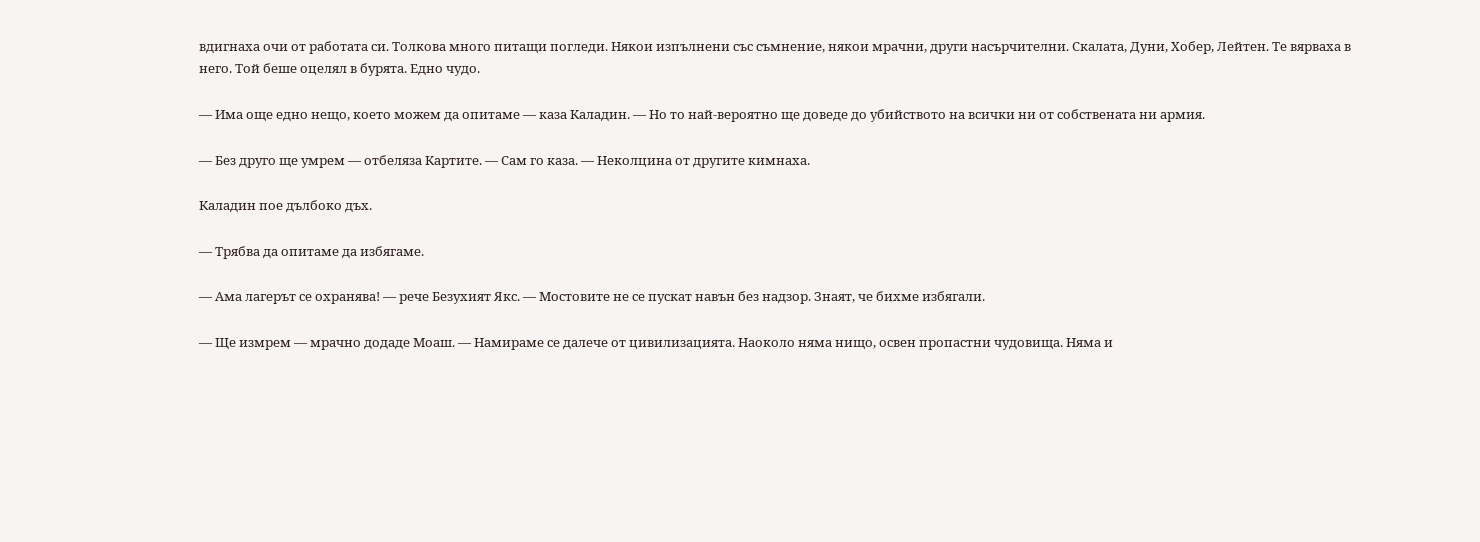вдигнаха очи от работата си. Толкова много питащи погледи. Някои изпълнени със съмнение, някои мрачни, други насърчителни. Скалата, Дуни, Хобер, Лейтен. Те вярваха в него. Той беше оцелял в бурята. Едно чудо.

— Има още едно нещо, което можем да опитаме — каза Каладин. — Но то най-вероятно ще доведе до убийството на всички ни от собствената ни армия.

— Без друго ще умрем — отбеляза Картите. — Сам го каза. — Неколцина от другите кимнаха.

Каладин пое дълбоко дъх.

— Трябва да опитаме да избягаме.

— Ама лагерът се охранява! — рече Безухият Якс. — Мостовите не се пускат навън без надзор. Знаят, че бихме избягали.

— Ще измрем — мрачно додаде Моаш. — Намираме се далече от цивилизацията. Наоколо няма нищо, освен пропастни чудовища. Няма и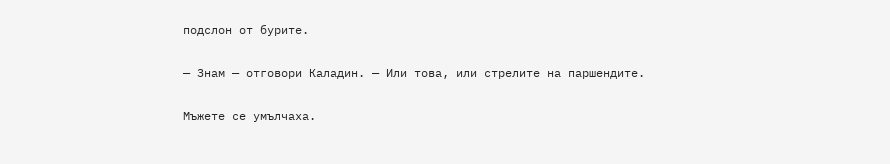подслон от бурите.

— Знам — отговори Каладин. — Или това, или стрелите на паршендите.

Мъжете се умълчаха.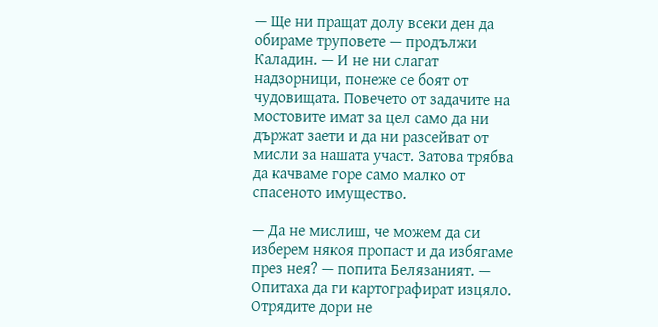— Ще ни пращат долу всеки ден да обираме труповете — продължи Каладин. — И не ни слагат надзорници, понеже се боят от чудовищата. Повечето от задачите на мостовите имат за цел само да ни държат заети и да ни разсейват от мисли за нашата участ. Затова трябва да качваме горе само малко от спасеното имущество.

— Да не мислиш, че можем да си изберем някоя пропаст и да избягаме през нея? — попита Белязаният. — Опитаха да ги картографират изцяло. Отрядите дори не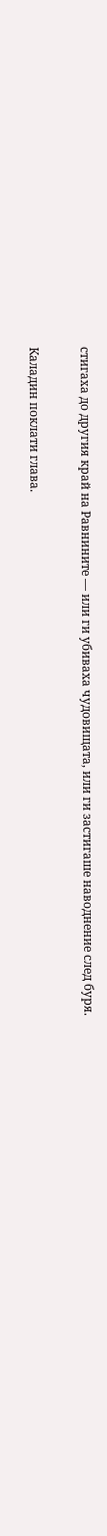стигаха до другия край на Равнините — или ги убиваха чудовищата, или ги застигаше наводнение след буря.

Каладин поклати глава.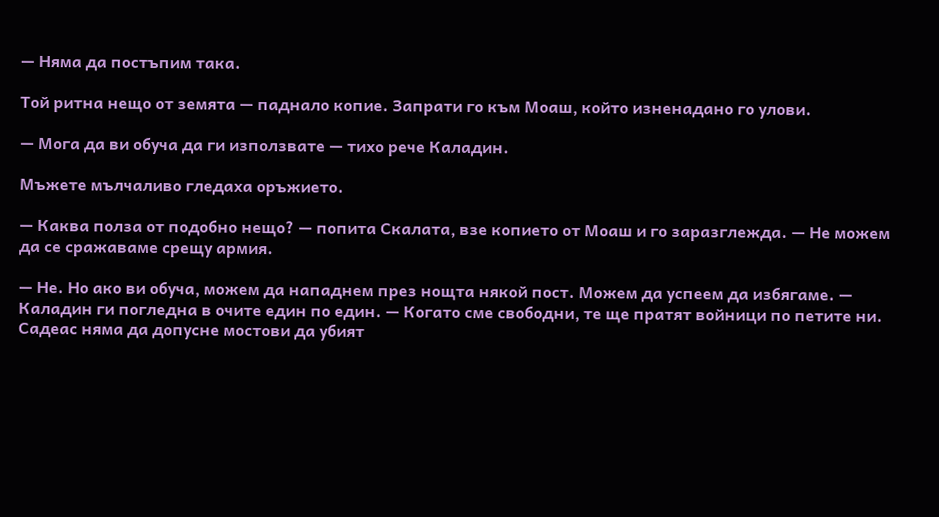— Няма да постъпим така.

Той ритна нещо от земята — паднало копие. Запрати го към Моаш, който изненадано го улови.

— Мога да ви обуча да ги използвате — тихо рече Каладин.

Мъжете мълчаливо гледаха оръжието.

— Каква полза от подобно нещо? — попита Скалата, взе копието от Моаш и го заразглежда. — Не можем да се сражаваме срещу армия.

— Не. Но ако ви обуча, можем да нападнем през нощта някой пост. Можем да успеем да избягаме. — Каладин ги погледна в очите един по един. — Когато сме свободни, те ще пратят войници по петите ни. Садеас няма да допусне мостови да убият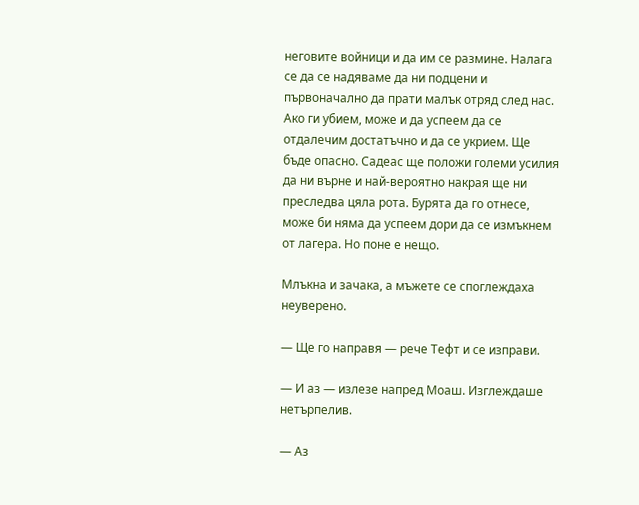неговите войници и да им се размине. Налага се да се надяваме да ни подцени и първоначално да прати малък отряд след нас. Ако ги убием, може и да успеем да се отдалечим достатъчно и да се укрием. Ще бъде опасно. Садеас ще положи големи усилия да ни върне и най-вероятно накрая ще ни преследва цяла рота. Бурята да го отнесе, може би няма да успеем дори да се измъкнем от лагера. Но поне е нещо.

Млъкна и зачака, а мъжете се споглеждаха неуверено.

— Ще го направя — рече Тефт и се изправи.

— И аз — излезе напред Моаш. Изглеждаше нетърпелив.

— Аз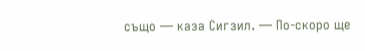също — каза Сигзил. — По-скоро ще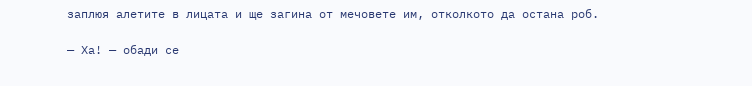заплюя алетите в лицата и ще загина от мечовете им, отколкото да остана роб.

— Ха! — обади се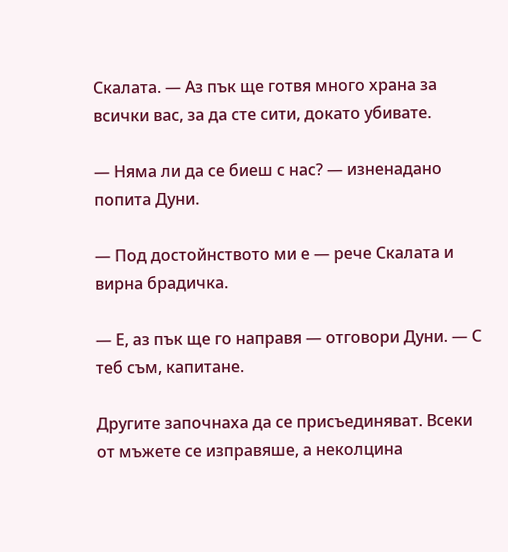Скалата. — Аз пък ще готвя много храна за всички вас, за да сте сити, докато убивате.

— Няма ли да се биеш с нас? — изненадано попита Дуни.

— Под достойнството ми е — рече Скалата и вирна брадичка.

— Е, аз пък ще го направя — отговори Дуни. — С теб съм, капитане.

Другите започнаха да се присъединяват. Всеки от мъжете се изправяше, а неколцина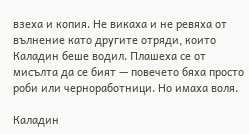взеха и копия. Не викаха и не ревяха от вълнение като другите отряди, които Каладин беше водил. Плашеха се от мисълта да се бият — повечето бяха просто роби или черноработници. Но имаха воля.

Каладин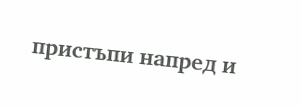пристъпи напред и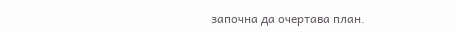започна да очертава план.